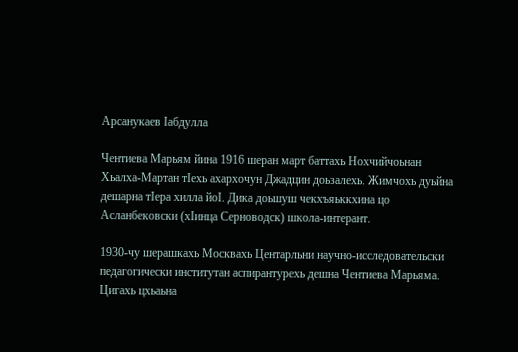Арсанукаев Iабдулла

Чентиева Марьям йина 1916 шеран март баттахь Нохчийчоьнан Хьалха-Мартан тIехь ахархочун Джадцин доьзалехь. Жимчохь дуьйна дешарна тIера хилла йоI. Дика доьшуш чекхъяьккхина цо  Асланбековски (хIинца Серноводск) школа-интерант.

1930-чу шерашкахь Москвахь Центарльни научно-исследовательски педагогически институтан аспирантурехь дешна Чентиева Марьяма. Цигахь цхьаьна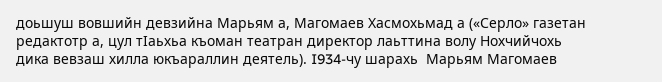доьшуш вовшийн девзийна Марьям а, Магомаев Хасмохьмад а («Серло» газетан редактотр а, цул тIаьхьа къоман театран директор лаьттина волу Нохчийчохь дика вевзаш хилла юкъараллин деятель). I934-чу шарахь  Марьям Магомаев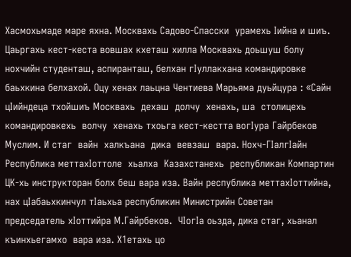Хасмохьмаде маре яхна. Москвахь Садово-Спасски  урамехь Iийна и шиъ. Цаьргахь кест-кеста вовшах кхеташ хилла Москвахь доьшуш болу нохчийн студенташ, аспиранташ, белхан гIуллакхана командировке баьхкина белхахой. Оцу хенах лаьцна Чентиева Марьяма дуьйцура : «Сайн  цIийндеца тхойшиъ Москвахь  дехаш  долчу  хенахь, ша  столицехь командировкехь  волчу  хенахь тхоьга кест-кестта вогIура Гайрбеков Муслим. И стаг  вайн  халкъана  дика  вевзаш  вара. Нохч-ГIалгIайн Республика меттахIоттоле  хьалха  Казахстанехь  республикан Компартин ЦК-хь инструкторан болх беш вара иза. Вайн республика меттахIоттийна, нах цIабаьхкинчул тIаьхьа республикин Министрийн Советан председатель хIоттийра М.Гайрбеков.  ЧIогIа оьзда, дика стаг, хьанал къинхьегамхо  вара иза. Х1етахь цо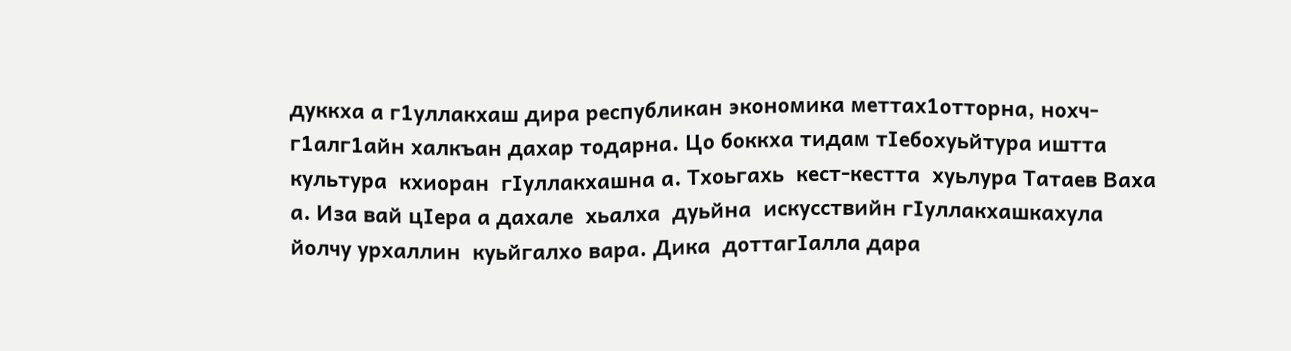дуккха а г1уллакхаш дира республикан экономика меттах1отторна, нохч-г1алг1айн халкъан дахар тодарна. Цо боккха тидам тIебохуьйтура иштта  культура  кхиоран  гIуллакхашна а. Тхоьгахь  кест-кестта  хуьлура Татаев Ваха а. Иза вай цIера а дахале  хьалха  дуьйна  искусствийн гIуллакхашкахула  йолчу урхаллин  куьйгалхо вара. Дика  доттагIалла дара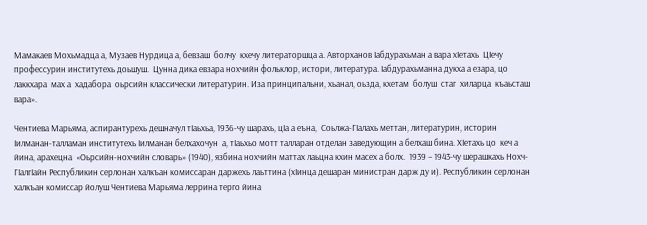Мамакаев Мохьмадца а, Музаев Нурдица а, бевзаш  болчу  кхечу литераторшца а. Авторханов Iабдурахьман а вара хIетахь  ЦIечу профессурин институтехь доьшуш.  Цунна дика евзара нохчийн фольклор, истори, литература. Iабдурахьманна дукха а езара, цо лаккхара  мах а  хадабора  оьрсийн классически литературин. Иза принципальни, хьанал, оьзда, кхетам  болуш  стаг  хиларца  къаьсташ вара».

Чентиева Марьяма, аспирантурехь дешначул тIаьхьа, 1936-чу шарахь, цIа а еъна,  Соьлжа-ГIалахь меттан, литературин, историн  Iилманан-талламан институтехь Iилманан белхахочун  а, тIаьхьо мотт талларан отделан заведующин а белхаш бина. ХIетахь цо  кеч а йина, арахецна  «Оьрсийн-нохчийн словарь» (1940), язбина нохчийн маттах лаьцна кхин масех а болх.  1939 – 1943-чу шерашкахь Нохч-ГIалгIайн Республикин серлонан халкъан комиссаран даржехь лаьттина (хIинца дешаран министран дарж ду и). Республикин серлонан халкъан комиссар йолуш Чентиева Марьяма леррина терго йина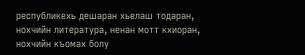республикехь дешаран хьелаш тодаран, нохчийн литература, ненан мотт кхиоран, нохчийн къомах болу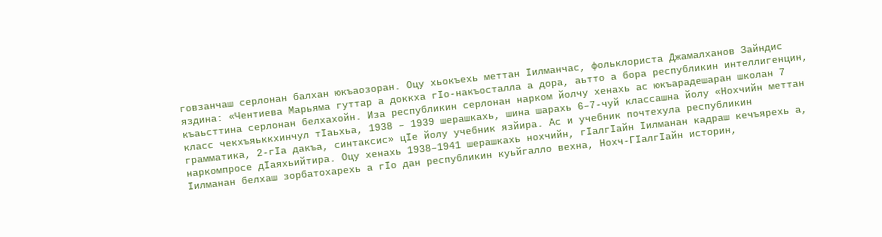говзанчаш серлонан балхан юкъаозоран. Оцу хьокъехь меттан Iилманчас, фольклориста Джамалханов Зайндис яздина: «Чентиева Марьяма гуттар а доккха гIо-накъосталла а дора, аьтто а бора республикин интеллигенцин, къаьсттина серлонан белхахойн. Иза республикин серлонан нарком йолчу хенахь ас юкъарадешаран школан 7 класс чекхъяьккхинчул тIаьхьа, 1938 – 1939 шерашкахь, шина шарахь 6–7-чуй классашна йолу «Нохчийн меттан грамматика, 2-гIа дакъа, синтаксис» цIе йолу учебник язйира. Ас и учебник почтехула республикин наркомпросе дIаяхьийтира. Оцу хенахь 1938–1941 шерашкахь нохчийн, гIалгIайн Iилманан кадраш кечъярехь а, Iилманан белхаш зорбатохарехь а гIо дан республикин куьйгалло вехна, Нохч-ГIалгIайн историн,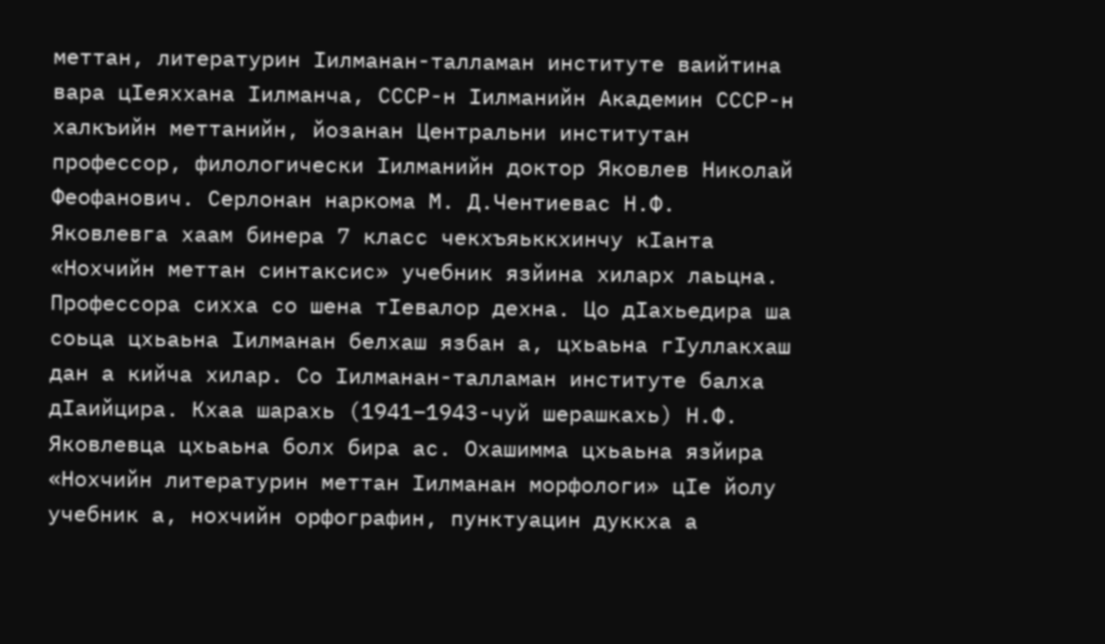меттан, литературин Iилманан-талламан институте ваийтина вара цIеяххана Iилманча, СССР-н Iилманийн Академин СССР-н халкъийн меттанийн, йозанан Центральни институтан профессор, филологически Iилманийн доктор Яковлев Николай Феофанович. Серлонан наркома М. Д.Чентиевас Н.Ф. Яковлевга хаам бинера 7 класс чекхъяьккхинчу кIанта «Нохчийн меттан синтаксис» учебник язйина хиларх лаьцна. Профессора сихха со шена тIевалор дехна. Цо дIахьедира ша соьца цхьаьна Iилманан белхаш язбан а, цхьаьна гIуллакхаш дан а кийча хилар. Со Iилманан-талламан институте балха дIаийцира. Кхаа шарахь (1941–1943-чуй шерашкахь) Н.Ф. Яковлевца цхьаьна болх бира ас. Охашимма цхьаьна язйира «Нохчийн литературин меттан Iилманан морфологи» цIе йолу учебник а, нохчийн орфографин, пунктуацин дуккха а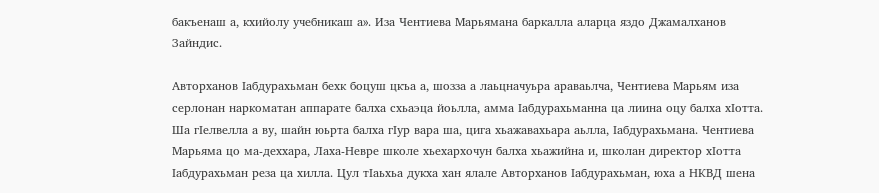бакъенаш а, кхийолу учебникаш а». Иза Чентиева Марьямана баркалла аларца яздо Джамалханов Зайндис.

Авторханов Iабдурахьман бехк боцуш цкъа а, шозза а лаьцначуьра араваьлча, Чентиева Марьям иза серлонан наркоматан аппарате балха схьаэца йоьлла, амма Iабдурахьманна ца лиина оцу балха хIотта. Ша гIелвелла а ву, шайн юьрта балха гIур вара ша, цига хьажавахьара аьлла, Iабдурахьмана. Чентиева Марьяма цо ма-деххара, Лаха-Невре школе хьехархочун балха хьажийна и, школан директор хIотта Iабдурахьман реза ца хилла. Цул тIаьхьа дукха хан ялале Авторханов Iабдурахьман, юха а НКВД шена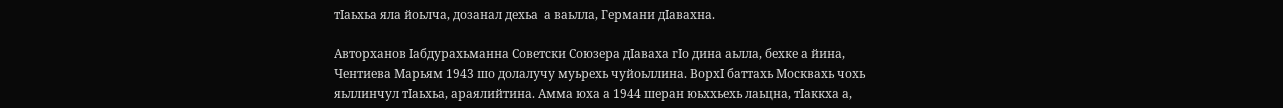тIаьхьа яла йоьлча, дозанал дехьа  а ваьлла, Германи дIавахна.

Авторханов Iабдурахьманна Советски Союзера дIаваха гIо дина аьлла, бехке а йина, Чентиева Марьям 1943 шо долалучу муьрехь чуйоьллина. ВорхI баттахь Москвахь чохь яьллинчул тIаьхьа, араялийтина. Амма юха а 1944 шеран юьххьехь лаьцна, тIаккха а,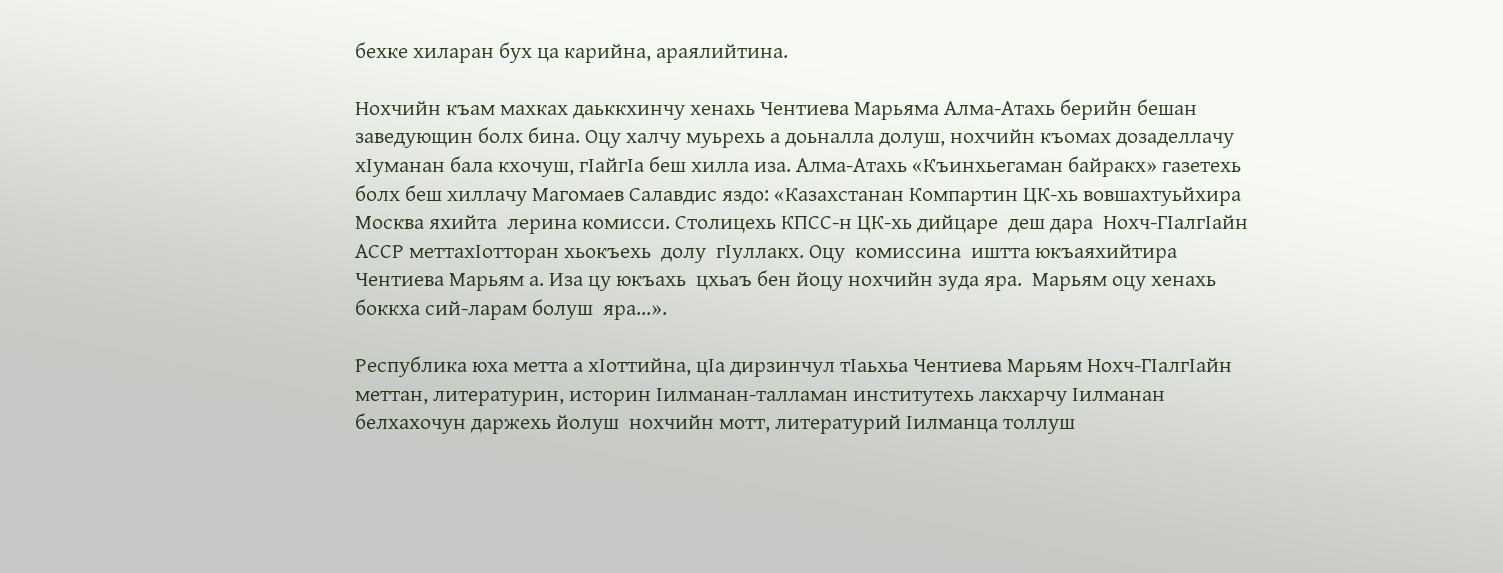бехке хиларан бух ца карийна, араялийтина.

Нохчийн къам махках даьккхинчу хенахь Чентиева Марьяма Алма-Атахь берийн бешан заведующин болх бина. Оцу халчу муьрехь а доьналла долуш, нохчийн къомах дозаделлачу хIуманан бала кхочуш, гIайгIа беш хилла иза. Алма-Атахь «Къинхьегаман байракх» газетехь болх беш хиллачу Магомаев Салавдис яздо: «Казахстанан Компартин ЦК-хь вовшахтуьйхира Москва яхийта  лерина комисси. Столицехь КПСС-н ЦК-хь дийцаре  деш дара  Нохч-ГIалгIайн АССР меттахIотторан хьокъехь  долу  гIуллакх. Оцу  комиссина  иштта юкъаяхийтира Чентиева Марьям а. Иза цу юкъахь  цхьаъ бен йоцу нохчийн зуда яра.  Марьям оцу хенахь  боккха сий-ларам болуш  яра...».

Республика юха метта а хIоттийна, цIа дирзинчул тIаьхьа Чентиева Марьям Нохч-ГIалгIайн меттан, литературин, историн Iилманан-талламан институтехь лакхарчу Iилманан белхахочун даржехь йолуш  нохчийн мотт, литературий Iилманца толлуш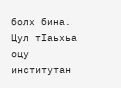болх бина. Цул тIаьхьа оцу институтан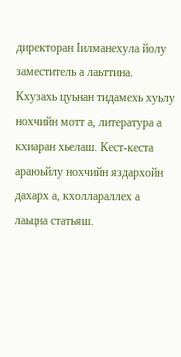директоран Iилманехула йолу заместитель а лаьттина. Кхузахь цуьнан тидамехь хуьлу нохчийн мотт а, литература а кхиаран хьелаш. Кест-кеста араюьйлу нохчийн яздархойн дахарх а, кхоллараллех а лаьцна статьяш.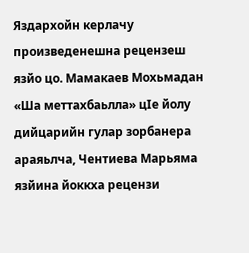Яздархойн керлачу произведенешна рецензеш язйо цо. Мамакаев Мохьмадан «Ша меттахбаьлла» цIе йолу дийцарийн гулар зорбанера араяьлча, Чентиева Марьяма язйина йоккха рецензи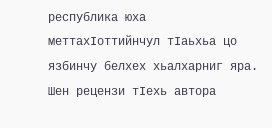республика юха меттахIоттийнчул тIаьхьа цо язбинчу белхех хьалхарниг яра. Шен рецензи тIехь автора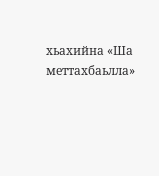хьахийна «Ша меттахбаьлла»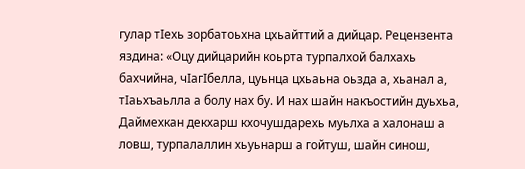гулар тIехь зорбатоьхна цхьайттий а дийцар. Рецензента яздина: «Оцу дийцарийн коьрта турпалхой балхахь бахчийна, чIагIбелла, цуьнца цхьаьна оьзда а, хьанал а, тIаьхъаьлла а болу нах бу. И нах шайн накъостийн дуьхьа, Даймехкан декхарш кхочушдарехь муьлха а халонаш а ловш, турпалаллин хьуьнарш а гойтуш, шайн синош,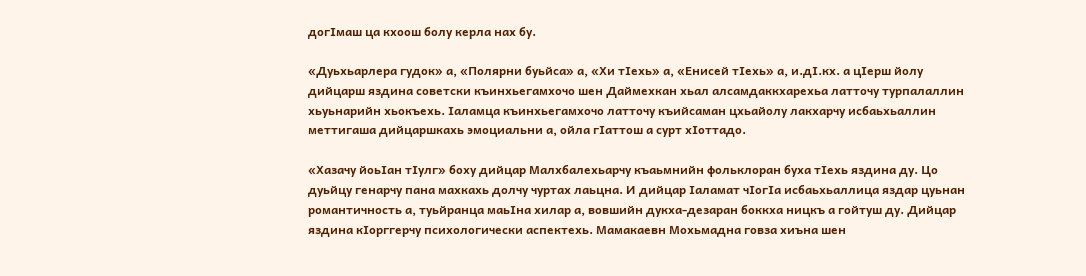догIмаш ца кхоош болу керла нах бу.

«Дуьхьарлера гудок» а, «Полярни буьйса» а, «Хи тIехь» а, «Енисей тIехь» а, и.дI.кх. а цIерш йолу дийцарш яздина советски къинхьегамхочо шен Даймехкан хьал алсамдаккхарехьа латточу турпалаллин хьуьнарийн хьокъехь. Iаламца къинхьегамхочо латточу къийсаман цхьайолу лакхарчу исбаьхьаллин меттигаша дийцаршкахь эмоциальни а, ойла гIаттош а сурт хIоттадо.

«Хазачу йоьIан тIулг» боху дийцар Малхбалехьарчу къаьмнийн фольклоран буха тIехь яздина ду. Цо дуьйцу генарчу пана махкахь долчу чуртах лаьцна. И дийцар Iаламат чIогIа исбаьхьаллица яздар цуьнан романтичность а, туьйранца маьIна хилар а, вовшийн дукха-дезаран боккха ницкъ а гойтуш ду. Дийцар яздина кIорггерчу психологически аспектехь. Мамакаевн Мохьмадна говза хиъна шен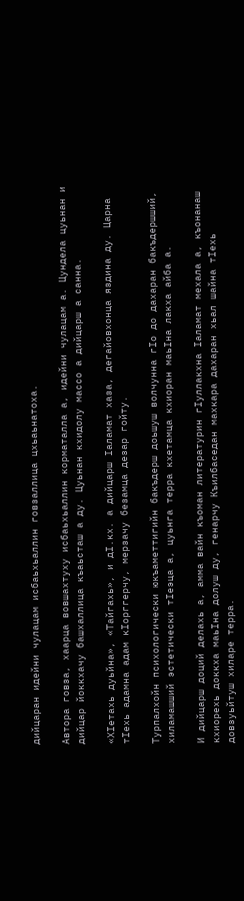дийцаран идейни чулацам исбаьхьаллин говзаллица цхьаьнатоха.

Автора говза, хаарца вовшахтуху исбаьхьаллин корматалла а, идейни чулацам а. Цундела цуьнан и дийцар йоккхачу башхаллица къаьсташ а ду. Цуьнан кхидолу массо а дийцарш а санна.

«ХIетахь дуьйна», «Тайгахь», и дI.кх. а дийцарш Iаламат хаза, дегайовхонца яздина ду. Царна тIехь адамна адам кIорггерчу, мерзачу безамца дезар гойту.

Турпалхойн психологически юкъаметтигийн бакъдерш доьшуш волчунна гIо до дахаран бакъдершший, хиламашший эстетически тIеэца а, цуьнга терра кхетамца кхиоран маьIна лакха айба а.

И дийцарш доций делахь а, амма вайн къоман литературин гIуллакхна Iаламат мехала а, къонанаш кхиорехь доккха маьIна долуш ду, генарчу Къилбаседан махкара дахаран хьал шайна тIехь довзуьйтуш хиларе терра.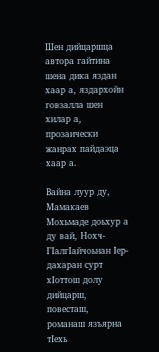Шен дийцаршца автора гайтина шена дика яздан хаар а, яздархойн говзалла шен хилар а, прозаически жанрах пайдаэца хаар а.

Вайна луур ду, Мамакаев Мохьмаде доьхур а ду вай, Нохч-ГIалгIайчоьнан Iер-дахаран сурт хIоттош долу дийцарш, повесташ, романаш язъярна тIехь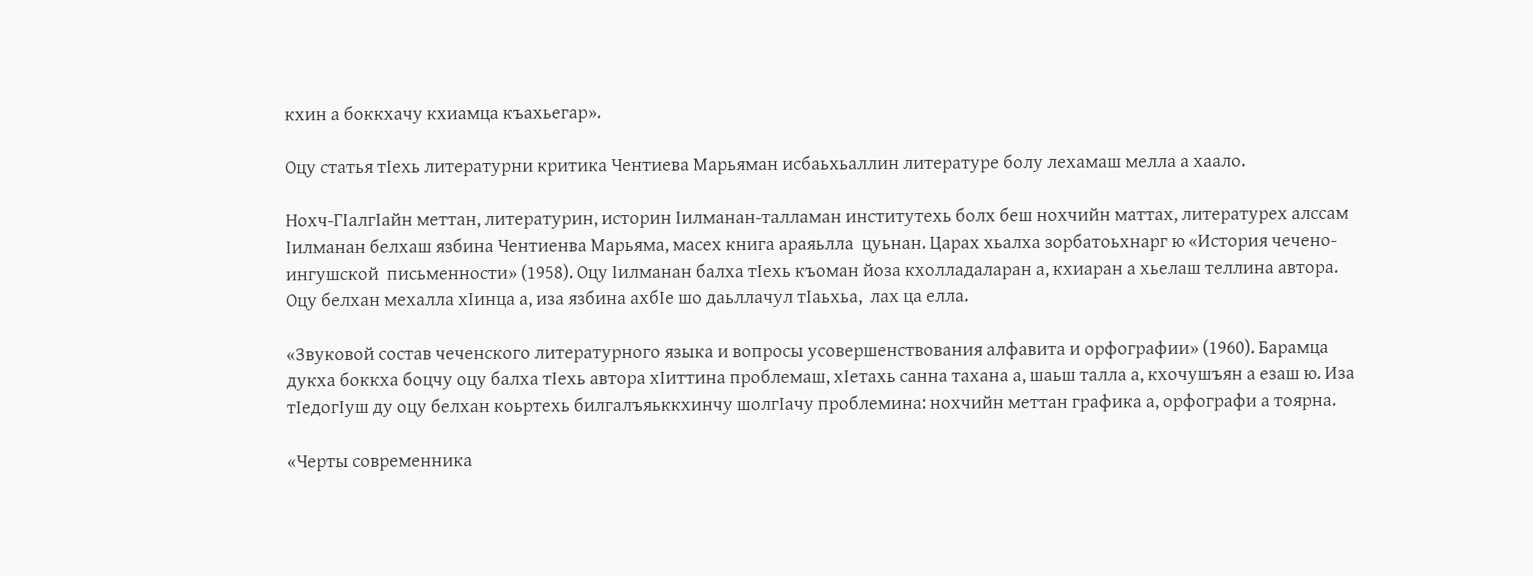кхин а боккхачу кхиамца къахьегар».

Оцу статья тIехь литературни критика Чентиева Марьяман исбаьхьаллин литературе болу лехамаш мелла а хаало.

Нохч-ГIалгIайн меттан, литературин, историн Iилманан-талламан институтехь болх беш нохчийн маттах, литературех алссам Iилманан белхаш язбина Чентиенва Марьяма, масех книга араяьлла  цуьнан. Царах хьалха зорбатоьхнарг ю «История чечено-ингушской  письменности» (1958). Оцу Iилманан балха тIехь къоман йоза кхолладаларан а, кхиаран а хьелаш теллина автора. Оцу белхан мехалла хIинца а, иза язбина ахбIе шо даьллачул тIаьхьа,  лах ца елла.

«Звуковой состав чеченского литературного языка и вопросы усовершенствования алфавита и орфографии» (1960). Барамца дукха боккха боцчу оцу балха тIехь автора хIиттина проблемаш, хIетахь санна тахана а, шаьш талла а, кхочушъян а езаш ю. Иза тIедогIуш ду оцу белхан коьртехь билгалъяьккхинчу шолгIачу проблемина: нохчийн меттан графика а, орфографи а тоярна.

«Черты современника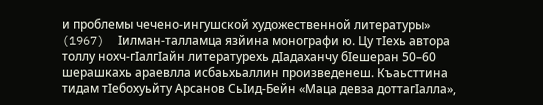и проблемы чечено-ингушской художественной литературы» (1967)  Iилман-талламца язйина монографи ю. Цу тIехь автора толлу нохч-гIалгIайн литературехь дIадаханчу бIешеран 50–60 шерашкахь араевлла исбаьхьаллин произведенеш. Къаьсттина тидам тIебохуьйту Арсанов СьIид-Бейн «Маца девза доттагIалла»,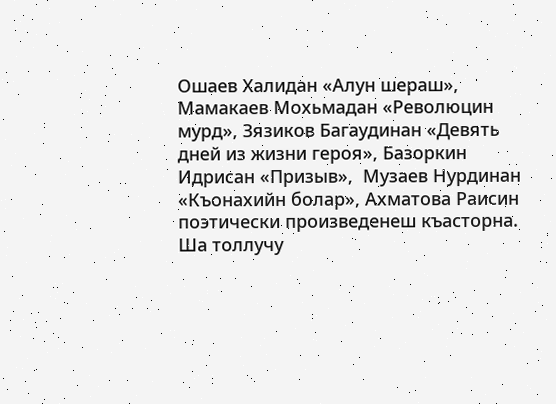Ошаев Халидан «Алун шераш», Мамакаев Мохьмадан «Революцин мурд», Зязиков Багаудинан «Девять дней из жизни героя», Базоркин Идрисан «Призыв»,  Музаев Нурдинан «Къонахийн болар», Ахматова Раисин поэтически произведенеш къасторна. Ша толлучу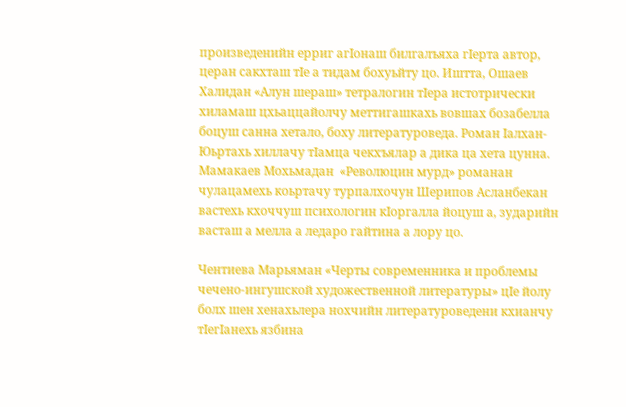произведенийн ерриг агIонаш билгалъяха гIерта автор, церан сакхташ тIе а тидам бохуьйту цо. Иштта, Ошаев Халидан «Алун шераш» тетралогин тIера истотрически хиламаш цхьаццайолчу меттигашкахь вовшах бозабелла боцуш санна хетало, боху литературоведа. Роман Iалхан-Юьртахь хиллачу тIамца чекхъялар а дика ца хета цунна. Мамакаев Мохьмадан  «Революцин мурд» романан чулацамехь коьртачу турпалхочун Шерипов Асланбекан вастехь кхоччуш психологин кIоргалла йоцуш а, зударийн васташ а мелла а ледаро гайтина а лору цо.

Чентиева Марьяман «Черты современника и проблемы чечено-ингушской художественной литературы» цIе йолу болх шен хенахьлера нохчийн литературоведени кхианчу тIегIанехь язбина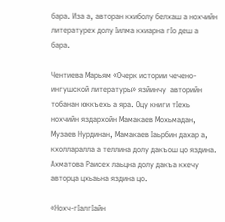бара. Иза а, авторан кхиболу белхаш а нохчийн литературех долу Iилма кхиарна гIо деш а бара.

Чентиева Марьям «Очерк истории чечено-ингушской литературы» язйинчу  авторийн тобанан юккъехь а яра. Оцу книги тIехь нохчийн яздархойн Мамакаев Мохьмадан, Музаев Нурдинан, Мамакаев Iаьрбин дахар а, кхолларалла а теллина долу дакъош цо яздина. Ахматова Раисех лаьцна долу дакъа кхечу авторца цхьаьна яздина цо.

«Нохч-гIалгIайн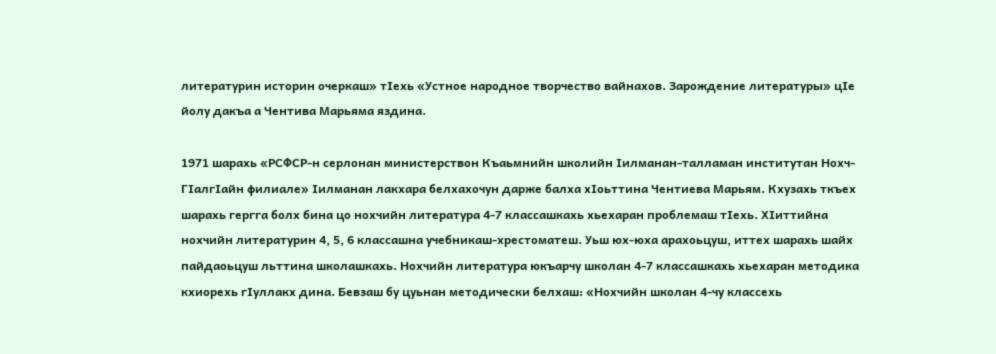литературин историн очеркаш» тIехь «Устное народное творчество вайнахов. Зарождение литературы» цIе йолу дакъа а Чентива Марьяма яздина.

1971 шарахь «РСФСР-н серлонан министерствон Къаьмнийн школийн Iилманан-талламан институтан Нохч-ГIалгIайн филиале» Iилманан лакхара белхахочун дарже балха хIоьттина Чентиева Марьям. Кхузахь ткъех шарахь гергга болх бина цо нохчийн литература 4-7 классашкахь хьехаран проблемаш тIехь. ХIиттийна нохчийн литературин 4, 5, 6 классашна учебникаш-хрестоматеш. Уьш юх-юха арахоьцуш, иттех шарахь шайх пайдаоьцуш льттина школашкахь. Нохчийн литература юкъарчу школан 4-7 классашкахь хьехаран методика кхиорехь гIуллакх дина. Бевзаш бу цуьнан методически белхаш: «Нохчийн школан 4-чу классехь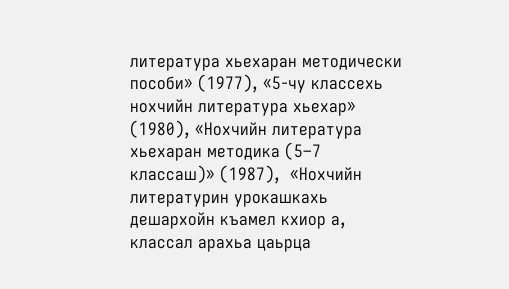литература хьехаран методически пособи» (1977), «5-чу классехь нохчийн литература хьехар» (1980), «Нохчийн литература хьехаран методика (5–7 классаш)» (1987),  «Нохчийн литературин урокашкахь дешархойн къамел кхиор а, классал арахьа цаьрца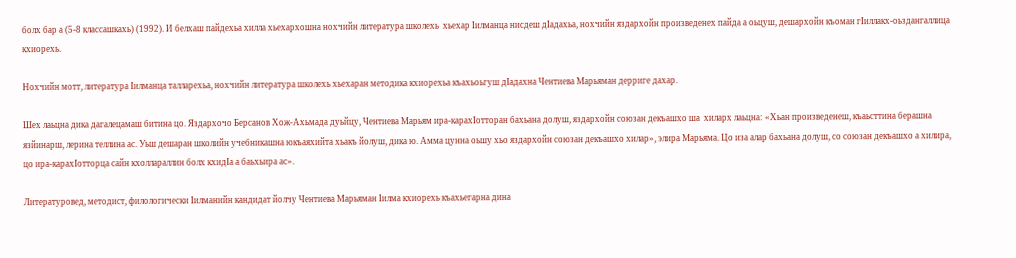болх бар а (5-8 классашкахь) (1992). И белхаш пайдехьа хилла хьехархошна нохчийн литература школехь  хьехар Iилманца нисдеш дIадахьа, нохчийн яздархойн произведенех пайда а оьцуш, дешархойн къоман гIиллакх-оьздангаллица кхиорехь.

Нохчийн мотт, литература Iилманца талларехьа, нохчийн литература школехь хьехаран методика кхиорехьа къахьоьгуш дIадахна Чентиева Марьяман дерриге дахар.

Шех лаьцна дика дагалецамаш битина цо. Яздархочо Берсанов Хож-Ахьмада дуьйцу, Чентиева Марьям ира-карахIотторан бахьана долуш, яздархойн союзан декъашхо ша  хиларх лаьцна: «Хьан произведенеш, къаьсттина берашна язйинарш, лерина теллина ас. Уьш дешаран школийн учебникашна юкъаяхийта хьакъ йолуш, дика ю. Амма цунна оьшу хьо яздархойн союзан декъашхо хилар», элира Марьяма. Цо иза алар бахьана долуш, со союзан декъашхо а хилира, цо ира-карахIотторца сайн кхоллараллин болх кхидIа а баьхьира ас».

Литературовед, методист, филологически Iилманийн кандидат йолчу Чентиева Марьяман Iилма кхиорехь къахьегарна дина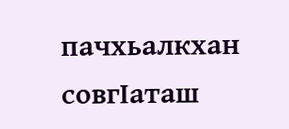пачхьалкхан совгIаташ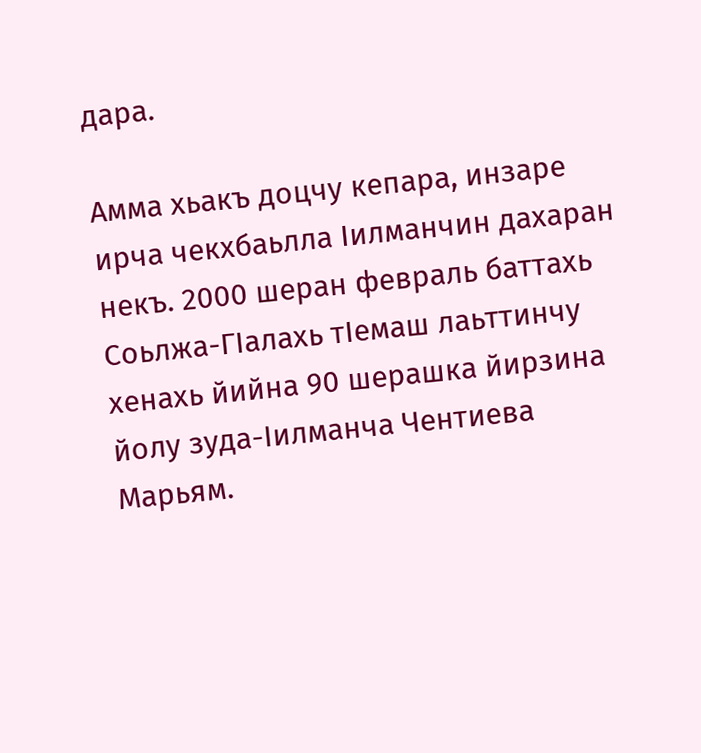дара.

Амма хьакъ доцчу кепара, инзаре ирча чекхбаьлла Iилманчин дахаран некъ. 2000 шеран февраль баттахь Соьлжа-ГIалахь тIемаш лаьттинчу хенахь йийна 90 шерашка йирзина йолу зуда-Iилманча Чентиева Марьям.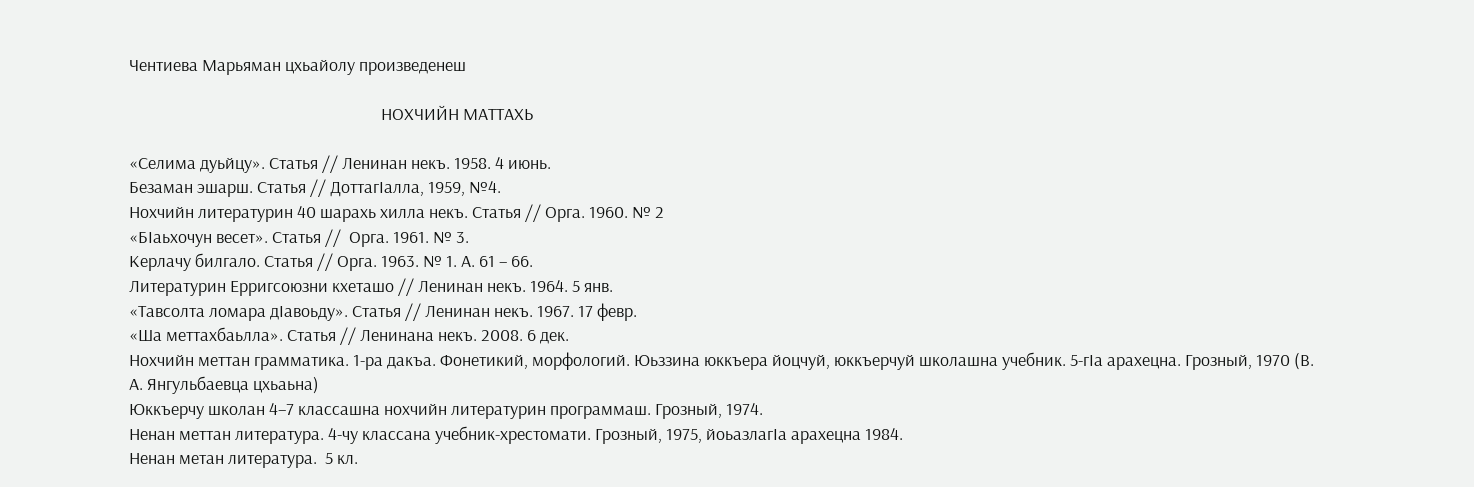Чентиева Марьяман цхьайолу произведенеш

                                                               НОХЧИЙН МАТТАХЬ

«Селима дуьйцу». Статья // Ленинан некъ. 1958. 4 июнь.
Безаман эшарш. Статья // ДоттагIалла, 1959, №4.
Нохчийн литературин 40 шарахь хилла некъ. Статья // Орга. 1960. № 2
«БIаьхочун весет». Статья //  Орга. 1961. № 3.
Керлачу билгало. Статья // Орга. 1963. № 1. А. 61 – 66.
Литературин Ерригсоюзни кхеташо // Ленинан некъ. 1964. 5 янв.
«Тавсолта ломара дIавоьду». Статья // Ленинан некъ. 1967. 17 февр.
«Ша меттахбаьлла». Статья // Ленинана некъ. 2008. 6 дек.
Нохчийн меттан грамматика. 1-ра дакъа. Фонетикий, морфологий. Юьззина юккъера йоцчуй, юккъерчуй школашна учебник. 5-гIа арахецна. Грозный, 1970 (В. А. Янгульбаевца цхьаьна)
Юккъерчу школан 4–7 классашна нохчийн литературин программаш. Грозный, 1974.
Ненан меттан литература. 4-чу классана учебник-хрестомати. Грозный, 1975, йоьазлагIа арахецна 1984.
Ненан метан литература.  5 кл.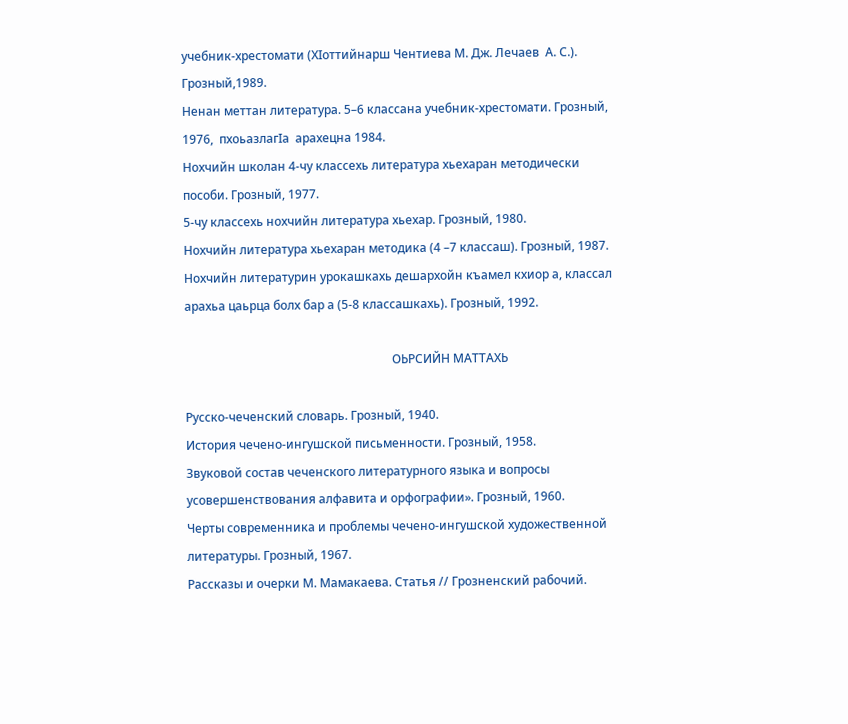учебник-хрестомати (ХIоттийнарш Чентиева М. Дж. Лечаев  А. С.). Грозный,1989.
Ненан меттан литература. 5–6 классана учебник-хрестомати. Грозный, 1976,  пхоьазлагIа  арахецна 1984.
Нохчийн школан 4-чу классехь литература хьехаран методически пособи. Грозный, 1977.
5-чу классехь нохчийн литература хьехар. Грозный, 1980.
Нохчийн литература хьехаран методика (4 –7 классаш). Грозный, 1987.
Нохчийн литературин урокашкахь дешархойн къамел кхиор а, классал арахьа цаьрца болх бар а (5-8 классашкахь). Грозный, 1992.

                                                                     ОЬРСИЙН МАТТАХЬ

Русско-чеченский словарь. Грозный, 1940.
История чечено-ингушской письменности. Грозный, 1958.
Звуковой состав чеченского литературного языка и вопросы усовершенствования алфавита и орфографии». Грозный, 1960.
Черты современника и проблемы чечено-ингушской художественной литературы. Грозный, 1967.
Рассказы и очерки М. Мамакаева. Статья // Грозненский рабочий.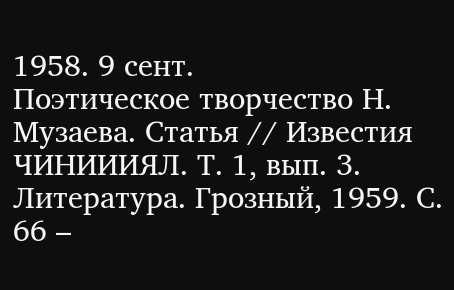1958. 9 сент.
Поэтическое творчество Н. Музаева. Статья // Известия ЧИНИИИЯЛ. Т. 1, вып. 3. Литература. Грозный, 1959. С. 66 –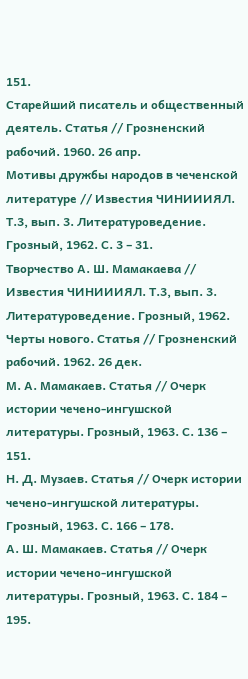151.
Старейший писатель и общественный деятель. Статья // Грозненский рабочий. 1960. 26 апр.
Мотивы дружбы народов в чеченской литературе // Известия ЧИНИИИЯЛ. Т.3, вып. 3. Литературоведение. Грозный, 1962. С. 3 – 31.
Творчество А. Ш. Мамакаева // Известия ЧИНИИИЯЛ. Т.3, вып. 3. Литературоведение. Грозный, 1962.
Черты нового. Статья // Грозненский рабочий. 1962. 26 дек.
М. А. Мамакаев. Статья // Очерк истории чечено-ингушской литературы. Грозный, 1963. С. 136 – 151.
Н. Д. Музаев. Статья // Очерк истории чечено-ингушской литературы. Грозный, 1963. С. 166 – 178.
А. Ш. Мамакаев. Статья // Очерк истории чечено-ингушской литературы. Грозный, 1963. С. 184 – 195.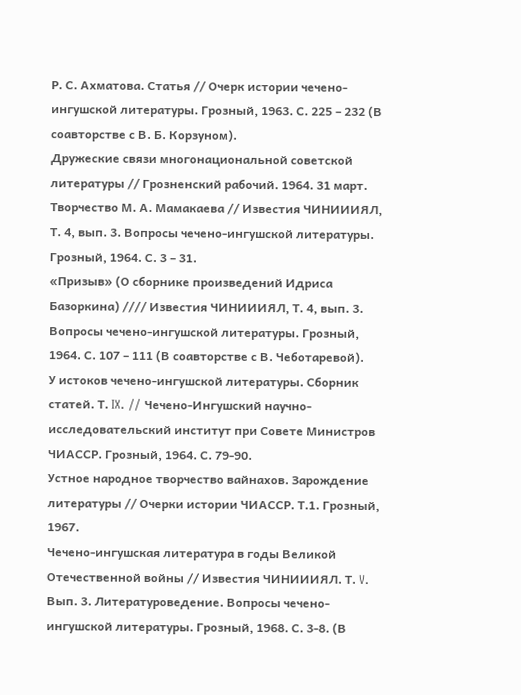Р. С. Ахматова. Статья // Очерк истории чечено-ингушской литературы. Грозный, 1963. С. 225 – 232 (В соавторстве с В. Б. Корзуном).
Дружеские связи многонациональной советской литературы // Грозненский рабочий. 1964. 31 март.
Творчество М. А. Мамакаева // Известия ЧИНИИИЯЛ, Т. 4, вып. 3. Вопросы чечено-ингушской литературы. Грозный, 1964. С. 3 – 31.
«Призыв» (О сборнике произведений Идриса Базоркина) //// Известия ЧИНИИИЯЛ, Т. 4, вып. 3. Вопросы чечено-ингушской литературы. Грозный, 1964. С. 107 – 111 (В соавторстве с В. Чеботаревой).
У истоков чечено-ингушской литературы. Сборник статей. Т. IX. // Чечено-Ингушский научно-исследовательский институт при Совете Министров ЧИАССР. Грозный, 1964. С. 79-90.
Устное народное творчество вайнахов. Зарождение литературы // Очерки истории ЧИАССР. Т.1. Грозный, 1967.
Чечено-ингушская литература в годы Великой Отечественной войны // Известия ЧИНИИИЯЛ. Т. V. Вып. 3. Литературоведение. Вопросы чечено-ингушской литературы. Грозный, 1968. С. 3-8. (В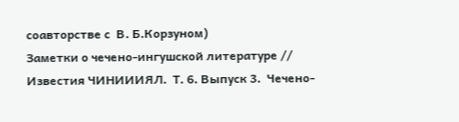соавторстве с  В. Б.Корзуном)
Заметки о чечено-ингушской литературе // Известия ЧИНИИИЯЛ.  Т. 6. Выпуск 3.  Чечено-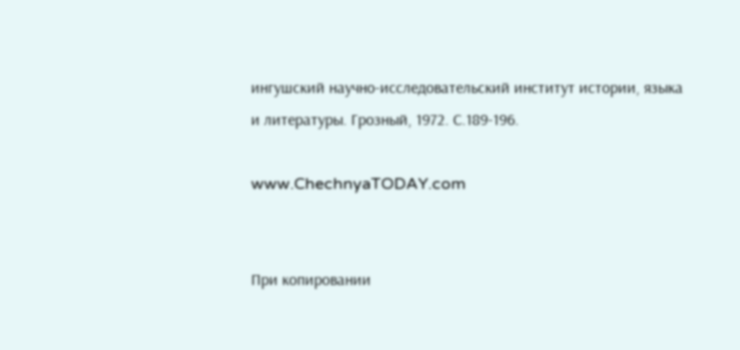ингушский научно-исследовательский институт истории, языка и литературы. Грозный, 1972. С.189-196.

www.ChechnyaTODAY.com


При копировании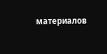материалов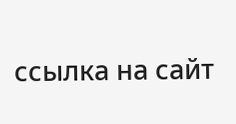ссылка на сайт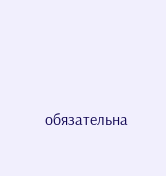обязательна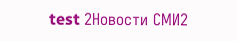test 2Новости СМИ2